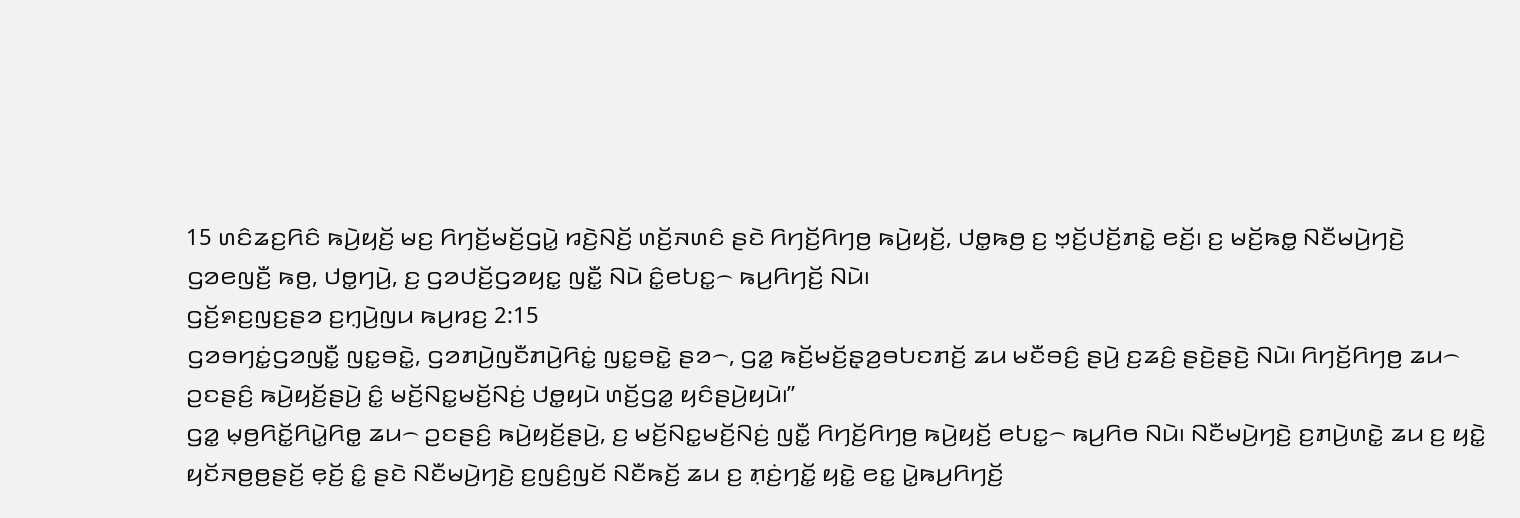15 ꤛꤢꤨꤘꤢ꤬ꤖꤢꤨ ꤒꤣꤧ꤬ꤟꤢꤩ꤬ ꤗꤢ꤬ ꤖꤚꤢꤩ꤬ꤗꤢꤩ꤬ꤞꤣꤧ꤭ ꤙꤢꤧ꤬ꤡꤢꤩ꤬ ꤛꤢꤩ꤬ꤏꤛꤢꤨ ꤔꤢꤧ ꤖꤚꤢꤩ꤬ꤖꤚꤥ꤬ ꤒꤣꤧ꤬ꤟꤢꤩ꤬, ꤓꤥ꤭ꤒꤥ꤬ ꤢ꤬ ꤠ꤫ꤢꤩ꤬ꤓꤢꤩ꤬ꤊꤢꤧ꤭ ꤕꤢꤩ꤬꤯ ꤢ꤬ ꤗꤢꤩ꤬ꤒꤥ꤭ ꤡꤢꤪꤗꤣꤧ꤬ꤚꤢꤧ꤬ ꤞꤤꤕꤜꤢꤪ꤬ ꤒꤥ꤬, ꤓꤥ꤭ꤚꤣꤧ꤬, ꤢ꤬ ꤞꤤꤓꤢꤩ꤬ꤞꤤꤟꤢ꤭ ꤜꤢꤪ꤭ ꤡꤣꤧ ꤢꤨ꤭ꤕꤝꤢ꤭꤮ ꤒꤣ꤬ꤖꤚꤢꤩ꤬ ꤡꤣꤧ꤯
ꤞꤢꤩ꤬ꤎꤢ꤬ꤜꤢ꤬ꤔꤤ ꤢ꤬ꤚ꤫ꤣꤧ꤬ꤜꤣ ꤒꤣ꤬ꤙꤢ꤬ 2:15
ꤞꤤꤋꤚꤢꤦ꤭ꤞꤤꤜꤢꤪ꤭ ꤜꤢ꤭ꤋꤢꤧ꤭, ꤞꤤꤊꤣꤧ꤬ꤜꤢꤪꤊꤣꤧ꤬ꤖꤢꤦ꤭ ꤜꤢ꤭ꤋꤢꤧ꤭ ꤔꤤ꤮, ꤞꤤ꤭ ꤒꤢꤩ꤬ꤗꤢꤩ꤬ꤔ꤫ꤤ꤬ꤋꤝꤢꤊꤢꤩ꤬ ꤘꤣ ꤗꤢꤪꤋꤢꤨ꤬ ꤔꤣꤧ꤬ ꤢ꤬ꤘꤢꤨ꤬ ꤔꤢꤧ꤬ꤔꤢꤧ꤬ ꤡꤣꤧ꤯ ꤖꤚꤢꤩ꤬ꤖꤚꤥ꤬ ꤘꤣ꤮ ꤑꤢꤔꤢꤨ꤬ ꤒꤣꤧ꤬ꤟꤢꤩ꤬ꤔꤣꤧ꤬ ꤢꤨ꤭ ꤗꤢꤩ꤬ꤡꤢ꤭ꤗꤢꤩ꤬ꤡꤢꤦ꤬ ꤓꤥ꤭ꤟꤣꤧ ꤛꤢꤩ꤬ꤞꤤ꤭ ꤟꤢꤨꤔꤣꤧ꤬ꤟꤣꤧ꤯”
ꤞꤤ꤭ ꤗ꤫ꤥ꤬ꤖꤢꤩ꤭ꤖꤣꤧ꤭ꤖꤥ꤭ ꤘꤣ꤮ ꤑꤢꤔꤢꤨ꤬ ꤒꤣꤧ꤬ꤟꤢꤩ꤬ꤔꤣꤧ꤬, ꤢ꤬ ꤗꤢꤩ꤬ꤡꤢ꤭ꤗꤢꤩ꤬ꤡꤢꤦ꤬ ꤜꤢꤪ꤭ ꤖꤚꤢꤩ꤬ꤖꤚꤥ꤬ ꤒꤣꤧ꤬ꤟꤢꤩ꤬ ꤕꤝꤢ꤭꤮ ꤒꤣ꤬ꤖꤥ ꤡꤣꤧ꤯ ꤡꤢꤪꤗꤣꤧ꤬ꤚꤢꤧ꤬ ꤢ꤬ꤊꤣꤧ꤬ꤛꤢꤧ꤭ ꤘꤣ ꤢ꤬ ꤟꤢꤧ꤭ ꤟꤢꤩꤏꤥ꤬ꤥ꤬ꤔꤢꤩ꤬ ꤕ꤫ꤢꤩ꤬ ꤢꤨ꤭ ꤔꤢꤧ ꤡꤢꤪꤗꤣꤧ꤬ꤚꤢꤧ꤬ ꤢ꤬ꤜꤢꤨ꤬ꤜꤢꤩ ꤡꤢꤪꤒꤢꤩ꤬ ꤘꤣ ꤢ꤬ ꤊ꤫ꤢꤦ꤬ꤚꤢꤩ꤭ ꤟꤢꤧ꤭ ꤕꤢ꤭ ꤣꤧ꤭ꤒꤣ꤬ꤖꤚꤢꤩ꤬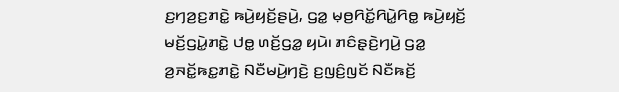ꤢ꤬ꤚꤤ꤬ꤢ꤬ꤊꤢꤧ꤭ ꤒꤣꤧ꤬ꤟꤢꤩ꤬ꤔꤣꤧ꤬, ꤞꤤ꤭ ꤗ꤫ꤥ꤬ꤖꤢꤩ꤭ꤖꤣꤧ꤭ꤖꤥ꤭ ꤒꤣꤧ꤬ꤟꤢꤩ꤬ ꤗꤢꤩ꤬ꤞꤣꤧ꤭ꤊꤢꤧ꤭ ꤓꤥ꤭ ꤛꤢꤩ꤬ꤞꤤ꤭ ꤟꤣꤧ꤯ ꤊꤢꤨꤔ꤫ꤢꤧ꤬ꤚꤣꤧ꤬ ꤞꤤ꤭ ꤤ꤬ꤏꤢꤩ꤭ꤒꤢ꤭ꤊꤢꤧ꤭ ꤡꤢꤪꤗꤣꤧ꤬ꤚꤢꤧ꤬ ꤢ꤬ꤜꤢꤨ꤬ꤜꤢꤩ ꤡꤢꤪꤒꤢꤩ꤬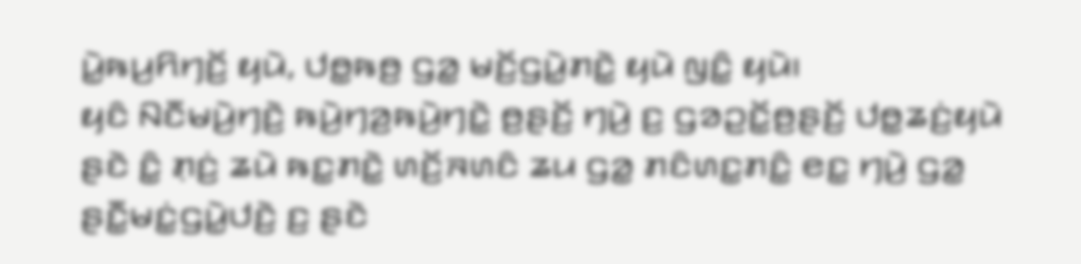ꤣꤧ꤭ꤒꤣ꤬ꤖꤚꤢꤩ꤬ ꤟꤣꤧ, ꤓꤥ꤭ꤒꤥ꤬ ꤞꤤ꤭ ꤗꤢꤩ꤬ꤞꤣꤧ꤭ꤊꤢꤧ꤭ ꤟꤣꤧ ꤜꤢꤨ꤭ ꤟꤣꤧ꤯
ꤟꤢꤨ ꤡꤢꤪꤗꤣꤧ꤬ꤚꤢꤧ꤬ ꤒꤣꤧ꤬ꤚꤤ꤬ꤒꤣꤧ꤬ꤚꤢꤧ꤭ ꤥ꤬ꤔꤢꤩ꤬ ꤚꤣꤧ꤬ ꤢ꤬ ꤞꤤꤑꤢꤩ꤭ꤥ꤬ꤔꤢꤩ꤬ ꤓꤥ꤭ꤘꤢꤦ꤬ꤟꤣꤧ ꤔꤢꤧ ꤢꤨ꤭ ꤊ꤫ꤢꤦ꤬ ꤘꤣꤧ ꤒꤢ꤭ꤊꤢꤧ꤭ ꤛꤢꤩ꤬ꤏꤛꤢꤨ ꤘꤣ ꤞꤤ꤭ ꤊꤢꤨꤛꤢ꤭ꤊꤢꤨ꤭ ꤕꤢ꤭ ꤚꤣꤧ꤬ ꤞꤤ꤭ ꤔꤢꤪ꤭ꤗꤢꤦ꤭ꤞꤣꤧ꤭ꤓꤢꤧ꤬ ꤢ꤬ ꤔꤢꤧ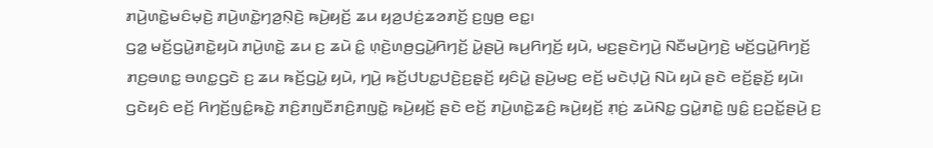ꤊꤣꤧ꤬ꤛꤢꤧ꤭ꤗꤢꤨꤗ꤫ꤢꤧ꤬ ꤊꤣꤧ꤬ꤛꤢꤧ꤭ꤚꤤ꤬ꤡ꤫ꤢꤧ꤬ ꤒꤣꤧ꤬ꤟꤢꤩ꤬ ꤘꤣ ꤟꤤ꤬ꤓꤢꤦ꤬ꤘꤤꤊꤢꤩ꤬ ꤢ꤬ꤜꤥ꤬ ꤕꤢ꤭꤯
ꤞꤤ꤭ ꤗꤢꤩ꤬ꤞꤣꤧ꤭ꤊꤢꤧ꤭ꤟꤣꤧ ꤊꤣꤧ꤬ꤛꤢꤧ꤭ ꤘꤣ ꤢ꤬ ꤘꤣꤧ ꤢꤨ꤭ ꤛ꤫ꤢꤧ꤬ꤛꤥ꤬ꤞꤣꤧ꤭ꤖꤚꤢꤩ꤬ ꤣꤧ꤭ꤔꤣꤧ꤬ ꤒꤣ꤬ꤖꤚꤢꤩ꤬ ꤟꤣꤧ, ꤗꤢ꤬ꤔꤢꤧꤚꤣꤧ꤬ ꤡꤢꤪꤗꤣꤧ꤬ꤚꤢꤧ꤬ ꤗꤢꤩ꤬ꤞꤣꤧ꤭ꤖꤚꤢꤩ꤬ ꤊꤢ꤬ꤋꤛꤢ꤭ ꤋꤛꤢ꤭ꤞꤢꤧ ꤢ꤬ ꤘꤣ ꤒꤢꤩ꤬ꤞꤣꤧ꤭ ꤟꤣꤧ, ꤚꤣꤧ꤬ ꤒꤢꤩ꤬ꤓꤝꤢ꤭ꤓꤢꤧ꤬ꤢ꤬ꤔ꤫ꤢꤩ꤬ ꤟꤢꤨꤣꤧ꤭ ꤔꤣꤧ꤬ꤗꤢ꤬ ꤕꤢꤩ꤬ ꤗꤢꤧꤓ꤫ꤣꤧ꤬ ꤡꤣꤧ ꤟꤣꤧ ꤔꤢꤧ ꤕꤢꤩ꤬ꤔ꤫ꤢꤩ꤬ ꤟꤣꤧ꤯
ꤞꤢꤧꤟꤢꤨ ꤕꤢꤩ꤬ ꤖꤚꤢꤩ꤬ꤜꤢꤨ꤭ꤒꤢꤧ꤭ ꤊꤢꤨ꤬ꤊꤜꤢꤪꤊꤢꤨ꤬ꤊꤜꤢꤧ꤭ ꤒꤣꤧ꤬ꤟꤢꤩ꤬ ꤔꤢꤧ ꤕꤢꤩ꤬ ꤊꤣꤧ꤬ꤛꤢꤧ꤭ꤘꤢꤨ꤬ ꤒꤣꤧ꤬ꤟꤢꤩ꤬ ꤊ꤫ꤢꤦ꤬ ꤘꤣꤧꤡꤢ꤭ ꤞꤣꤧ꤭ꤊꤢꤧ꤭ ꤜꤢꤨ꤭ ꤢ꤬ꤑꤢꤩ꤭ꤔꤣꤧ꤬ ꤢ꤬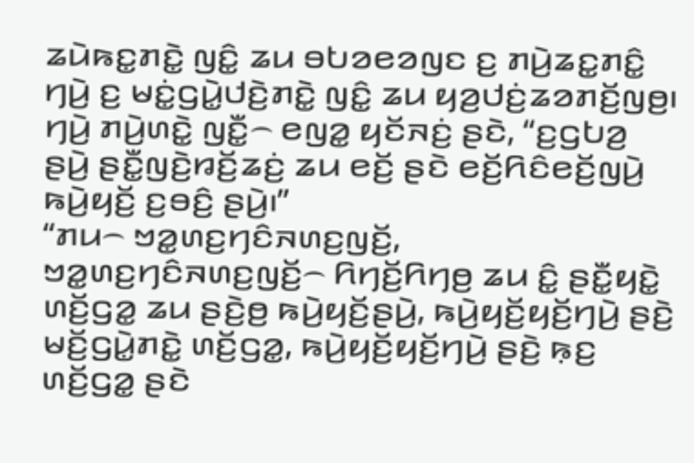ꤘꤣꤧꤒꤢ꤭ꤊꤢꤧ꤭ ꤜꤢꤨ꤭ ꤘꤣ ꤋꤝꤤꤕꤤꤜꤢ ꤢ꤬ ꤊꤣꤧ꤬ꤘꤢ꤭ꤊꤢꤨ꤭ ꤚꤣꤧ꤬ ꤢ꤬ ꤗꤢꤦ꤭ꤞꤣꤧ꤭ꤓꤢꤧ꤬ꤊꤢꤧ꤭ ꤜꤢꤨ꤭ ꤘꤣ ꤟꤤ꤬ꤓꤢꤦ꤬ꤘꤤꤊꤢꤩ꤬ꤜꤥ꤬꤯
ꤚꤣꤧ꤬ ꤊꤣꤧ꤬ꤛꤢꤧ꤭ ꤜꤢꤪ꤭꤮ ꤕꤜꤤ꤭ ꤟꤢꤩꤏꤢꤦ꤬ ꤔꤢꤧ, “ꤢ꤬ꤞꤝꤤ꤬ ꤔꤣꤧ꤬ ꤔꤢꤪ꤭ꤜꤢꤧ꤬ꤙꤢꤩ꤬ꤘꤢꤦ꤬ ꤘꤣ ꤕꤢꤩ꤬ ꤔꤢꤧ ꤕꤢꤩ꤬ꤖꤢꤨꤕꤢꤩ꤬ꤜꤣꤧ꤬ ꤒꤣꤧ꤬ꤟꤢꤩ꤬ ꤢ꤬ꤋꤢꤨ꤬ ꤔꤣꤧ꤬꤯”
“ꤊꤣ꤮ ꤠꤤ꤭ꤛꤢ꤬ꤚꤢꤨꤏꤛꤢ꤬ꤜꤢꤩ꤬, ꤠꤤ꤭ꤛꤢ꤬ꤚꤢꤨꤏꤛꤢ꤬ꤜꤢꤩ꤬꤮ ꤖꤚꤢꤩ꤬ꤖꤚꤥ꤬ ꤘꤣ ꤢꤨ꤭ ꤔꤢꤪ꤭ꤟꤢꤧ꤭ ꤛꤢꤩ꤬ꤞꤤ꤭ ꤘꤣ ꤔꤢꤧ꤬ꤥ꤬ ꤒꤣꤧ꤬ꤟꤢꤩ꤬ꤔꤣꤧ꤬, ꤒꤣꤧ꤬ꤟꤢꤩ꤬ꤟꤢꤩ꤬ꤚꤣꤧ꤬ ꤔꤢꤧ꤬ ꤗꤢꤩ꤬ꤞꤣꤧ꤭ꤊꤢꤧ꤭ ꤛꤢꤩ꤬ꤞꤤ꤭, ꤒꤣꤧ꤬ꤟꤢꤩ꤬ꤟꤢꤩ꤬ꤚꤣꤧ꤬ ꤔꤢꤧ꤬ ꤒ꤫ꤢ꤬ ꤛꤢꤩ꤬ꤞꤤ꤭ ꤔꤢꤧ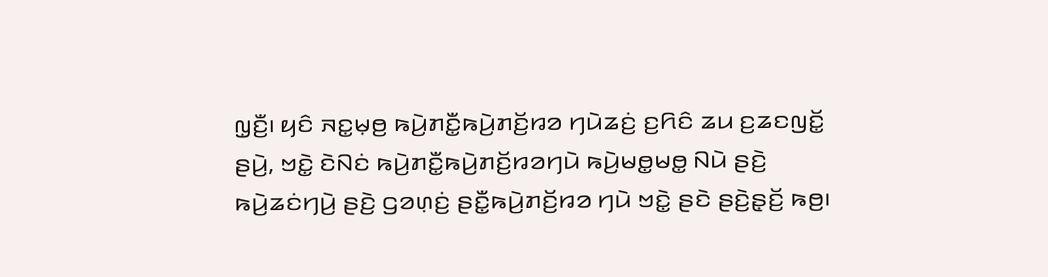ꤜ꤫ꤢꤪ꤬꤯ ꤟꤢꤨ ꤏꤢ꤭ꤗ꤫ꤥ꤬ ꤒꤣꤧ꤬ꤊꤢꤪ꤭ꤒꤣꤧ꤬ꤊꤢꤩ꤬ꤙꤤ ꤚꤣꤧꤘꤢꤦ꤬ ꤢ꤬ꤖꤢꤨ ꤘꤣ ꤢ꤬ꤘꤢꤜꤢꤩ꤭ ꤔꤣꤧ꤬, ꤠꤢꤧ꤭ ꤢꤧꤡꤢꤦ ꤒꤣꤧ꤬ꤊꤢꤪ꤭ꤒꤣꤧ꤬ꤊꤢꤩ꤬ꤙꤤꤚꤣꤧ ꤒꤣꤧ꤬ꤗꤥ꤭ꤗꤥ꤭ ꤡꤣꤧ ꤔꤢꤧ꤬ ꤒꤣꤧ꤬ꤘꤢꤦꤚꤣꤧ꤬ ꤔꤢꤧ꤬ ꤞꤤꤛ꤫ꤢꤦ꤬ ꤔꤢꤪ꤭ꤒꤣꤧ꤬ꤊꤢꤩ꤬ꤙꤤ ꤚꤣꤧ ꤠꤢꤧ꤭ ꤔꤢꤧ ꤔꤢꤧ꤬ꤔ꤫ꤢꤩ꤬ ꤒꤥ꤬꤯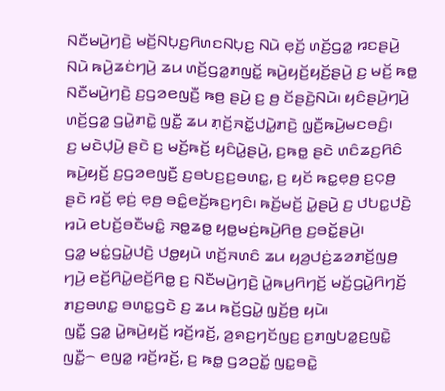ꤡꤢꤪꤗꤣꤧ꤬ꤚꤢꤧ꤬ ꤗꤢꤩ꤬ꤡꤝ꤫ꤢ꤬ꤖꤛꤢꤡꤝ꤫ꤢ꤬ ꤡꤣꤧ ꤕ꤫ꤢꤩ꤬ ꤛꤢꤩ꤬ꤞꤤ꤭ ꤙꤢꤔꤣꤧ꤬ ꤡꤣꤧ ꤒꤣꤧ꤬ꤘꤢꤦꤚꤣꤧ꤬ ꤘꤣ ꤛꤢꤩ꤬ꤞꤤ꤭ꤊꤜꤢꤩ꤭ ꤒꤣꤧ꤬ꤟꤢꤩ꤬ꤟꤢꤩ꤬ꤔꤣꤧ꤬ ꤢ꤬ ꤗꤢꤩ꤬ ꤒꤥ꤭ ꤡꤢꤪꤗꤣꤧ꤬ꤚꤢꤧ꤬ ꤢ꤬ꤞꤤꤕꤜꤢꤪ꤬ ꤒꤥ꤬ ꤔꤣꤧ꤬ ꤢ꤬ ꤥ꤬ ꤢꤩꤔꤢꤧ꤬ꤡꤣꤧ꤯ ꤟꤢꤨꤔꤣꤧ꤬ꤚꤣꤧ꤬ ꤛꤢꤩ꤬ꤞꤤ꤭ ꤞꤣꤧ꤭ꤊꤢꤧ꤭ ꤜꤢꤪ꤭ ꤘꤣ ꤊ꤫ꤢꤩ꤬ꤏꤢꤩ꤭ꤓꤣꤧ꤭ꤊꤢꤧ꤬ ꤜ꤫ꤢꤪ꤬ꤒꤣꤧ꤬ꤗꤢꤋꤢꤨ꤬꤯
ꤢ꤬ ꤗꤢꤧꤓ꤫ꤣꤧ꤬ ꤔꤢꤧ ꤢ꤬ ꤗꤢꤩ꤬ꤒꤢꤩ꤬ ꤟꤢꤨꤣꤧ꤭ꤔꤣꤧ꤬, ꤢ꤬ꤒꤥ꤭ ꤔꤢꤧ ꤛꤢꤨꤘꤢ꤬ꤖꤢꤨ ꤒꤣꤧ꤬ꤟꤢꤩ꤬ ꤢ꤬ꤞꤤꤕꤜꤢꤪ꤬ ꤢ꤬ꤋꤝꤢ꤬ꤢ꤬ꤋꤛꤢ꤭, ꤢ꤬ ꤟꤢꤩ ꤒꤢ꤭ꤕ꤫ꤥ꤬ ꤢ꤬ꤍ꤫ꤥ꤬ ꤔꤢꤧ ꤙꤢꤩ꤬ ꤕ꤫ꤢꤦ꤬ ꤕ꤫ꤥ꤬ ꤋꤢꤨ꤭ꤕꤢꤩ꤬ꤒꤢ꤬ꤚꤢꤨ꤯ ꤒꤢꤩ꤬ꤗꤢꤩ꤬ ꤣꤧ꤭ꤔꤣꤧ꤬ ꤢ꤬ ꤓꤝꤢ꤭ꤓꤢꤧ꤬ ꤙꤣꤧ ꤕꤝꤢꤩ꤬ꤋꤢꤪꤗꤢꤨ꤭ ꤏꤥ꤭ꤘꤥ꤭ ꤟꤥ꤭ꤗꤢꤦ꤬ꤒꤣꤧ꤬ꤖꤥ꤬ ꤢ꤬ꤋꤢꤩ꤭ꤔꤣꤧ꤬꤯
ꤞꤤ꤭ ꤗꤢꤦ꤭ꤞꤣꤧ꤭ꤓꤢꤧ꤬ ꤓꤥ꤭ꤟꤣꤧ ꤛꤢꤩ꤬ꤏꤛꤢꤨ ꤘꤣ ꤟꤤ꤬ꤓꤢꤦ꤬ꤘꤤꤊꤢꤩ꤬ꤜꤥ꤬ ꤚꤣꤧ꤬ ꤕꤢꤩ꤬ꤖꤣꤧ꤭ꤕꤢꤩ꤬ꤖꤥ꤭ ꤢ꤬ ꤡꤢꤪꤗꤣꤧ꤬ꤚꤢꤧ꤬ ꤣꤧ꤭ꤒꤣ꤬ꤖꤚꤢꤩ꤬ ꤗꤢꤩ꤬ꤞꤣꤧ꤭ꤖꤚꤢꤩ꤬ ꤊꤢ꤬ꤋꤛꤢ꤭ ꤋꤛꤢ꤭ꤞꤢꤧ ꤢ꤬ ꤘꤣ ꤒꤢꤩ꤬ꤞꤣꤧ꤭ ꤜ꤫ꤢꤩ꤬ꤥ꤬ ꤟꤣꤧ꤯
ꤜꤢꤪ꤭ ꤞꤤ꤭ ꤣꤧ꤭ꤒꤣꤧ꤬ꤟꤢꤩ꤬ ꤙꤢꤩ꤬ꤙꤢꤩ꤬, ꤤ꤬ꤎꤢ꤬ꤚꤢꤩꤜꤢ꤬ ꤢ꤬ꤊꤜꤝꤤ꤭ꤢ꤬ꤜꤢꤧ꤭ ꤜꤢꤪ꤭꤮ ꤕꤜꤤ꤭ ꤙꤢꤩ꤬ꤙꤢꤩ꤬, ꤢ꤬ ꤒꤥ꤭ ꤞꤤꤑꤢꤩ꤭ ꤜꤢ꤭ꤋꤢꤧ꤭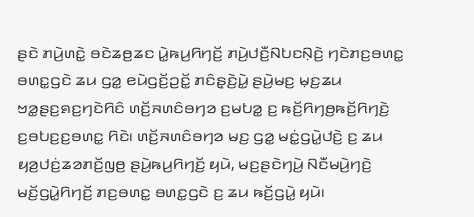ꤔꤢꤧ ꤊꤣꤧ꤬ꤛꤢꤧ꤭ ꤋꤢꤧꤘꤥ꤬ꤘꤢ ꤣꤧ꤭ꤒꤣ꤬ꤖꤚꤢꤩ꤬ ꤊꤣꤧ꤬ꤓꤢꤪ꤬ꤡꤝꤢꤡ꤫ꤢꤧ꤬ ꤚꤢꤧꤊꤢ꤬ꤋꤛꤢ꤭ ꤋꤛꤢ꤭ꤞꤢꤧ ꤘꤣ ꤞꤤ꤭ ꤕꤣꤧꤞꤢꤩ꤬ꤑꤢꤩ꤭ ꤊꤢꤨꤔ꤫ꤢꤧ꤬ꤣꤧ꤭ ꤔꤣꤧ꤬ꤗꤢ꤬ ꤗ꤫ꤢ꤬ꤘꤣ ꤠꤤ꤭ꤔꤢ꤬ꤎꤢ꤬ꤚꤢꤧꤖꤢꤨ ꤛꤢꤩ꤬ꤏꤛꤢꤨꤋꤚꤤ ꤢ꤬ꤗꤝꤤ꤭ ꤢ꤬ ꤒꤢꤩ꤬ꤖꤚꤥ꤬ꤒꤢꤩ꤬ꤖꤚꤢꤧ꤬ ꤢ꤬ꤋꤝꤢ꤬ꤢ꤬ꤋꤛꤢ꤭ ꤖꤢꤧ꤯ ꤛꤢꤩ꤬ꤏꤛꤢꤨꤋꤚꤤ ꤗꤢ꤬ ꤞꤤ꤭ ꤗꤢꤦ꤭ꤞꤣꤧ꤭ꤓꤢꤧ꤬ ꤢ꤬ ꤘꤣ ꤟꤤ꤬ꤓꤢꤦ꤬ꤘꤤꤊꤢꤩ꤬ꤜꤥ꤬ ꤔꤣꤧ꤬ꤒꤣ꤬ꤖꤚꤢꤩ꤬ ꤟꤣꤧ, ꤗꤢ꤬ꤔꤢꤧꤚꤣꤧ꤬ ꤡꤢꤪꤗꤣꤧ꤬ꤚꤢꤧ꤬ ꤗꤢꤩ꤬ꤞꤣꤧ꤭ꤖꤚꤢꤩ꤬ ꤊꤢ꤬ꤋꤛꤢ꤭ ꤋꤛꤢ꤭ꤞꤢꤧ ꤢ꤬ ꤘꤣ ꤒꤢꤩ꤬ꤞꤣꤧ꤭ ꤟꤣꤧ꤯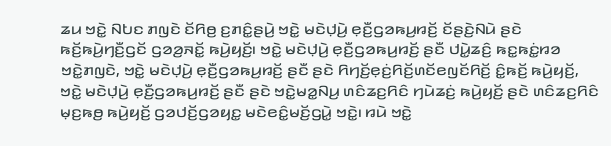ꤘꤣ ꤠꤢꤧ꤭ ꤡꤝꤢ ꤊꤜꤢꤧ ꤢꤩꤖꤥ꤬ ꤢ꤬ꤊꤢꤨ꤭ꤔꤣꤧ꤬ ꤠꤢꤧ꤭ ꤗꤢꤧꤓ꤫ꤣꤧ꤬ ꤕ꤫ꤢꤪ꤬ꤞꤤꤒꤣ꤬ꤙꤢꤩ꤬ ꤢꤩꤔꤢꤧ꤬ꤡꤣꤧ ꤔꤢꤧ ꤒꤢꤩ꤬ꤒꤣꤧ꤬ꤚꤢꤪ꤬ꤞꤢꤩ ꤞꤤꤤ꤬ꤏꤢꤩ꤭ ꤒꤣꤧ꤬ꤟꤢꤩ꤬꤯ ꤠꤢꤧ꤭ ꤗꤢꤧꤓ꤫ꤣꤧ꤬ ꤕ꤫ꤢꤪ꤬ꤞꤤꤒꤣ꤬ꤙꤢꤩ꤬ ꤔꤢꤪ ꤓꤣꤧ꤭ꤘꤢꤨ꤬ ꤒꤢ꤭ꤒꤢꤦ꤭ꤙꤤ ꤠꤢꤧ꤭ꤊꤜꤢꤧ, ꤠꤢꤧ꤭ ꤗꤢꤧꤓ꤫ꤣꤧ꤬ ꤕ꤫ꤢꤪ꤬ꤞꤤꤒꤣ꤬ꤙꤢꤩ꤬ ꤔꤢꤪ ꤔꤢꤧ ꤖꤚꤢꤩ꤬ꤕ꤫ꤢꤦ꤬ꤖꤢꤩ꤬ꤛꤢꤩꤕꤜꤢꤩꤖꤢꤩ꤬ ꤢꤨ꤭ꤒꤢꤩ꤬ ꤒꤣꤧ꤬ꤟꤢꤩ꤬, ꤠꤢꤧ꤭ ꤗꤢꤧꤓ꤫ꤣꤧ꤬ ꤕ꤫ꤢꤪ꤬ꤞꤤꤒꤣ꤬ꤙꤢꤩ꤬ ꤔꤢꤪ ꤔꤢꤧ ꤠꤢꤧ꤭ꤗꤤ꤭ꤡꤣ꤬ ꤛꤢꤨꤘꤢ꤬ꤖꤢꤨ ꤚꤣꤧꤘꤢꤦ꤬ ꤒꤣꤧ꤬ꤟꤢꤩ꤬ ꤔꤢꤧ ꤛꤢꤨꤘꤢ꤬ꤖꤢꤨ ꤗ꤫ꤢ꤬ꤒꤥ꤬ ꤒꤣꤧ꤬ꤟꤢꤩ꤬ ꤞꤤꤓꤢꤩ꤬ꤞꤤꤟꤢ꤭ ꤗꤢꤧꤕꤢꤨ꤭ꤗꤢꤩ꤬ꤞꤣꤧ꤭ ꤠꤢꤧ꤭꤯ ꤙꤣꤧ ꤠꤢꤧ꤭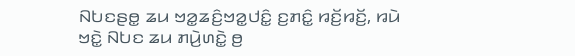ꤡꤝꤢꤔꤥ꤭ ꤘꤣ ꤠꤤ꤭ꤘꤢꤨ꤬ꤠꤤ꤭ꤓꤢꤨ꤭ ꤢ꤬ꤊꤢꤨ꤭ ꤙꤢꤩ꤬ꤙꤢꤩ꤬, ꤙꤣꤧ ꤠꤢꤧ꤭ ꤡꤝꤢ ꤘꤣ ꤊꤣꤧ꤬ꤛꤢꤧ꤭ ꤥ꤬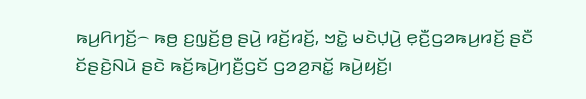ꤒꤣ꤬ꤖꤚꤢꤩ꤬꤮ ꤒꤥ꤬ ꤢ꤬ꤜ꤫ꤢꤩ꤬ꤥ꤬ ꤔꤣꤧ꤬ ꤙꤢꤩ꤬ꤙꤢꤩ꤬, ꤠꤢꤧ꤭ ꤗꤢꤧꤓ꤫ꤣꤧ꤬ ꤕ꤫ꤢꤪ꤬ꤞꤤꤒꤣ꤬ꤙꤢꤩ꤬ ꤔꤢꤪ ꤢꤩꤔꤢꤧ꤬ꤡꤣꤧ ꤔꤢꤧ ꤒꤢꤩ꤬ꤒꤣꤧ꤬ꤚꤢꤪ꤬ꤞꤢꤩ ꤞꤤꤤ꤬ꤏꤢꤩ꤭ ꤒꤣꤧ꤬ꤟꤢꤩ꤬꤯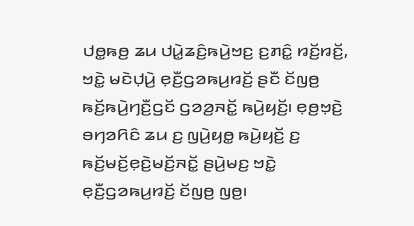ꤓꤥ꤭ꤒꤥ꤬ ꤘꤣ ꤓꤣꤧ꤭ꤘꤢꤨ꤬ꤒꤣꤧ꤬ꤠꤢ꤬ ꤢ꤬ꤊꤢꤨ꤭ ꤙꤢꤩ꤬ꤙꤢꤩ꤬, ꤠꤢꤧ꤭ ꤗꤢꤧꤓ꤫ꤣꤧ꤬ ꤕ꤫ꤢꤪ꤬ꤞꤤꤒꤣ꤬ꤙꤢꤩ꤬ ꤔꤢꤪ ꤢꤩꤜꤥ꤬ ꤒꤢꤩ꤬ꤒꤣꤧ꤬ꤚꤢꤪ꤬ꤞꤢꤩ ꤞꤤꤤ꤬ꤏꤢꤩ꤭ ꤒꤣꤧ꤬ꤟꤢꤩ꤬꤯ ꤕ꤫ꤥ꤬ꤠ꤫ꤢꤧ꤬ ꤋꤚꤤꤖꤢꤨ ꤘꤣ ꤢ꤬ ꤜꤣꤧ꤬ꤟꤥ꤭ ꤒꤣꤧ꤬ꤟꤢꤩ꤬ ꤢ꤬ ꤒꤢꤩ꤬ꤗꤢꤩ꤬ꤕ꤫ꤢꤧ꤬ꤗꤢꤩ꤬ꤏꤢꤩ꤭ ꤔꤣꤧ꤬ꤗꤢ꤬ ꤠꤢꤧ꤭ ꤕ꤫ꤢꤪ꤬ꤞꤤꤒꤣ꤬ꤙꤢꤩ꤬ ꤢꤩꤜꤥ꤬ ꤜꤥ꤬꤯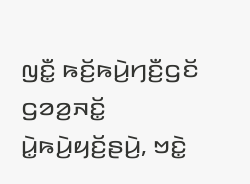ꤜꤢꤪ꤭ ꤒꤢꤩ꤬ꤒꤣꤧ꤬ꤚꤢꤪ꤬ꤞꤢꤩ ꤞꤤꤤ꤬ꤏꤢꤩ꤭ ꤣꤧ꤭ꤒꤣꤧ꤬ꤟꤢꤩ꤬ꤔꤣꤧ꤬, ꤠꤢꤧ꤭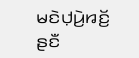ꤗꤢꤧꤓ꤫ꤣꤧ꤬ꤙꤢꤩ꤬ ꤔꤢꤪ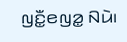ꤜꤢꤪ꤭ꤕꤜꤤ꤭ ꤡꤣꤧ꤯